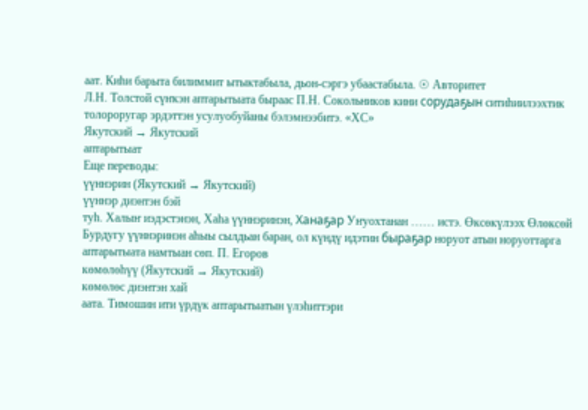аат. Киһи барыта билиммит ытыктабыла, дьон-сэргэ убаастабыла. ☉ Авторитет
Л.Н. Толстой сүҥкэн аптарытыата быраас П.Н. Сокольников кини сорудаҕын ситиһиилээхтик толороругар эрдэттэн усулуобуйаны бэлэмнээбитэ. «ХС»
Якутский → Якутский
аптарытыат
Еще переводы:
үүннэрин (Якутский → Якутский)
үүннэр диэнтэн бэй
туһ. Халыҥ иэдэстэнэн, Хаһа үүннэринэн, Ханаҕар Уҥуохтанан …… истэ. Өксөкүлээх Өлөксөй
Бурдугу үүннэринэн аһыы сылдьан баран, ол күндү идэтин быраҕар норуот атын норуоттарга аптарытыата намтыан сөп. П. Егоров
көмөлөһүү (Якутский → Якутский)
көмөлөс диэнтэн хай
аата. Тимошин ити үрдүк аптарытыатын үлэһиттэри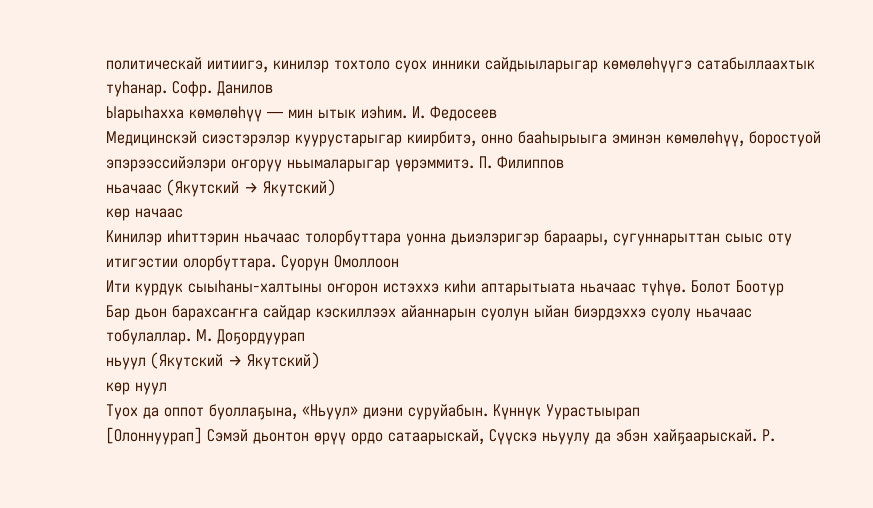политическай иитиигэ, кинилэр тохтоло суох инники сайдыыларыгар көмөлөһүүгэ сатабыллаахтык туһанар. Софр. Данилов
Ыарыһахха көмөлөһүү — мин ытык иэһим. И. Федосеев
Медицинскэй сиэстэрэлэр куурустарыгар киирбитэ, онно бааһырыыга эминэн көмөлөһүү, боростуой эпэрээссийэлэри оҥоруу ньымаларыгар үөрэммитэ. П. Филиппов
ньачаас (Якутский → Якутский)
көр начаас
Кинилэр иһиттэрин ньачаас толорбуттара уонна дьиэлэригэр бараары, сугуннарыттан сыыс оту итигэстии олорбуттара. Суорун Омоллоон
Ити курдук сыыһаны-халтыны оҥорон истэххэ киһи аптарытыата ньачаас түһүө. Болот Боотур
Бар дьон барахсаҥҥа сайдар кэскиллээх айаннарын суолун ыйан биэрдэххэ суолу ньачаас тобулаллар. М. Доҕордуурап
ньуул (Якутский → Якутский)
көр нуул
Туох да оппот буоллаҕына, «Ньуул» диэни суруйабын. Күннүк Уурастыырап
[Олоннуурап] Сэмэй дьонтон өрүү ордо сатаарыскай, Сүүскэ ньуулу да эбэн хайҕаарыскай. Р.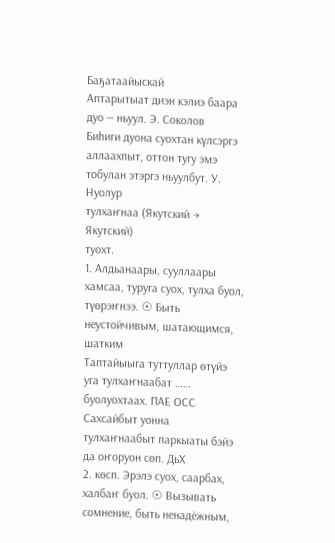Баҕатаайыскай
Аптарытыат диэн кэлиэ баара дуо — ньуул. Э. Соколов
Биһиги дуона суохтан күлсэргэ аллаахпыт, оттон тугу эмэ тобулан этэргэ ньуулбут. У. Нуолур
тулхаҥнаа (Якутский → Якутский)
туохт.
1. Алдьанаары, сууллаары хамсаа, туруга суох, тулха буол, түөрэҥнээ. ☉ Быть неустойчивым, шатающимся, шатким
Таптайыыга туттуллар өтүйэ уга тулхаҥнаабат …… буолуохтаах. ПАЕ ОСС
Сахсайбыт уонна тулхаҥнаабыт паркыаты бэйэ да оҥоруон сөп. ДьХ
2. көсп. Эрэлэ суох, саарбах, халбаҥ буол. ☉ Вызывать сомнение, быть ненадёжным,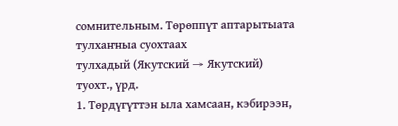сомнительным. Төрөппүт аптарытыата тулхаҥныа суохтаах
тулхадый (Якутский → Якутский)
туохт., үрд.
1. Төрдүгүттэн ыла хамсаан, кэбирээн,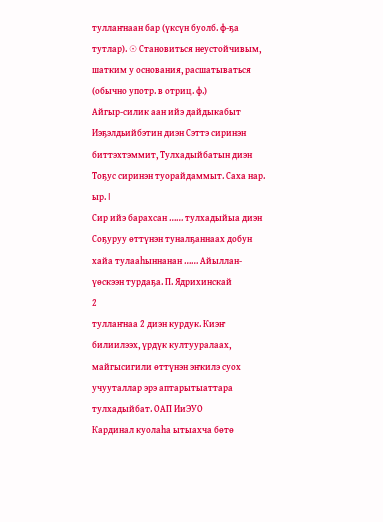туллаҥнаан бар (үксүн буолб. ф-ҕа тутлар). ☉ Становиться неустойчивым, шатким у основания, расшатываться (обычно употр. в отриц. ф.)
Айгыр-силик аан ийэ дайдыкабыт Иэҕэлдьийбэтин диэн Сэттэ сиринэн биттэхтэммит, Тулхадыйбатын диэн Тоҕус сиринэн туорайдаммыт. Саха нар. ыр. I
Сир ийэ барахсан …… тулхадыйыа диэн Соҕуруу өттүнэн туналҕаннаах добун хайа тулааһыннанан …… Айыллан-үөскээн турдаҕа. П. Ядрихинскай
2
туллаҥнаа 2 диэн курдук. Киэҥ билиилээх, үрдүк култууралаах, майгысигили өттүнэн эҥкилэ суох учууталлар эрэ аптарытыаттара тулхадыйбат. ОАП ИиЭУО
Кардинал куолаһа ытыахча бөтө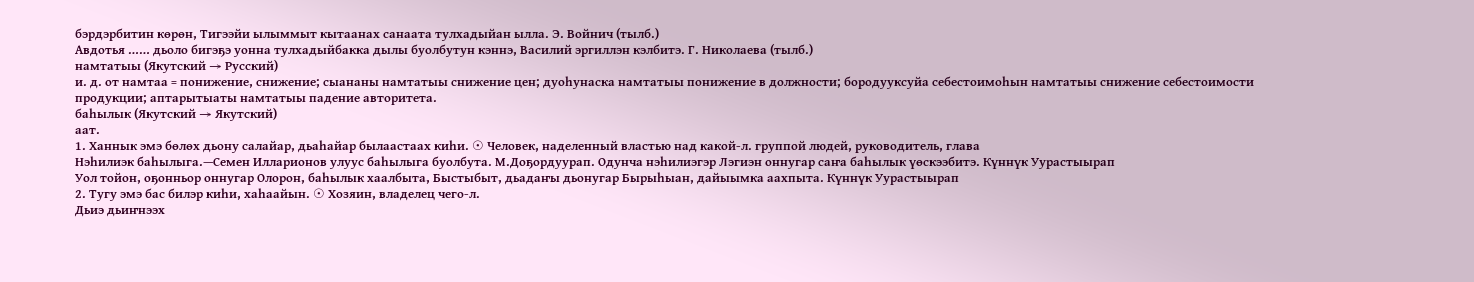бэрдэрбитин көрөн, Тигээйи ылыммыт кытаанах санаата тулхадыйан ылла. Э. Войнич (тылб.)
Авдотья …… дьоло бигэҕэ уонна тулхадыйбакка дылы буолбутун кэннэ, Василий эргиллэн кэлбитэ. Г. Николаева (тылб.)
намтатыы (Якутский → Русский)
и. д. от намтаа = понижение, снижение; сыананы намтатыы снижение цен; дуоһунаска намтатыы понижение в должности; бородууксуйа себестоимоһын намтатыы снижение себестоимости продукции; аптарытыаты намтатыы падение авторитета.
баһылык (Якутский → Якутский)
аат.
1. Ханнык эмэ бөлөх дьону салайар, дьаһайар былаастаах киһи. ☉ Человек, наделенный властью над какой-л. группой людей, руководитель, глава
Нэһилиэк баһылыга.—Семен Илларионов улуус баһылыга буолбута. М.Доҕордуурап. Одунча нэһилиэгэр Лэгиэн оннугар саҥа баһылык үөскээбитэ. Күннүк Уурастыырап
Уол тойон, оҕонньор оннугар Олорон, баһылык хаалбыта, Быстыбыт, дьадаҥы дьонугар Бырыһыан, дайыымка аахпыта. Күннүк Уурастыырап
2. Тугу эмэ бас билэр киһи, хаһаайын. ☉ Хозяин, владелец чего-л.
Дьиэ дьиҥнээх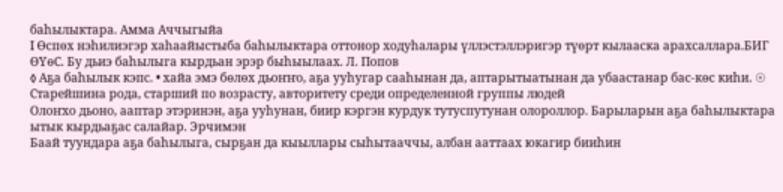баһылыктара. Амма Аччыгыйа
I Өспөх нэһилиэгэр хаһаайыстыба баһылыктара оттонор ходуһалары үллэстэллэригэр түөрт кылааска арахсаллара.БИГ ӨҮөС. Бу дьиэ баһылыга кырдьан эрэр быһыылаах. Л. Попов
◊ Аҕа баһылык кэпс. • хайа эмэ бөлөх дьоҥҥо, аҕа ууһугар сааһынан да, аптарытыатынан да убаастанар бас-көс киһи. ☉ Старейшина рода, старший по возрасту, авторитету среди определенной группы людей
Олоҥхо дьоно, ааптар этэринэн, аҕа ууһунан, биир кэргэн курдук тутуспутунан олороллор. Барыларын аҕа баһылыктара ытык кырдьаҕас салайар. Эрчимэн
Баай туундара аҕа баһылыга, сырҕан да кыыллары сыһытааччы, албан ааттаах юкагир бииһин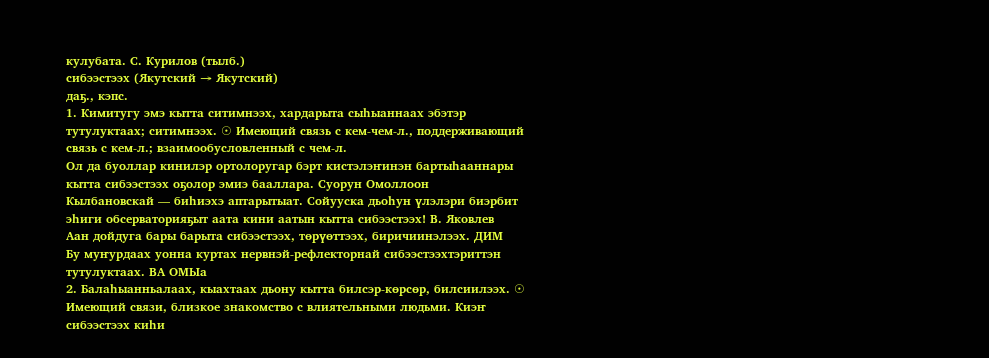кулубата. С. Курилов (тылб.)
сибээстээх (Якутский → Якутский)
даҕ., кэпс.
1. Кимитугу эмэ кытта ситимнээх, хардарыта сыһыаннаах эбэтэр тутулуктаах; ситимнээх. ☉ Имеющий связь с кем-чем-л., поддерживающий связь с кем-л.; взаимообусловленный с чем-л.
Ол да буоллар кинилэр ортолоругар бэрт кистэлэҥинэн бартыһааннары кытта сибээстээх оҕолор эмиэ бааллара. Суорун Омоллоон
Кылбановскай — биһиэхэ аптарытыат. Сойууска дьоһун үлэлэри биэрбит эһиги обсерваторияҕыт аата кини аатын кытта сибээстээх! В. Яковлев
Аан дойдуга бары барыта сибээстээх, төрүөттээх, биричиинэлээх. ДИМ
Бу муҥурдаах уонна куртах нервнэй-рефлекторнай сибээстээхтэриттэн тутулуктаах. ВА ОМЫа
2. Балаһыанньалаах, кыахтаах дьону кытта билсэр-көрсөр, билсиилээх. ☉ Имеющий связи, близкое знакомство с влиятельными людьми. Киэҥ сибээстээх киһи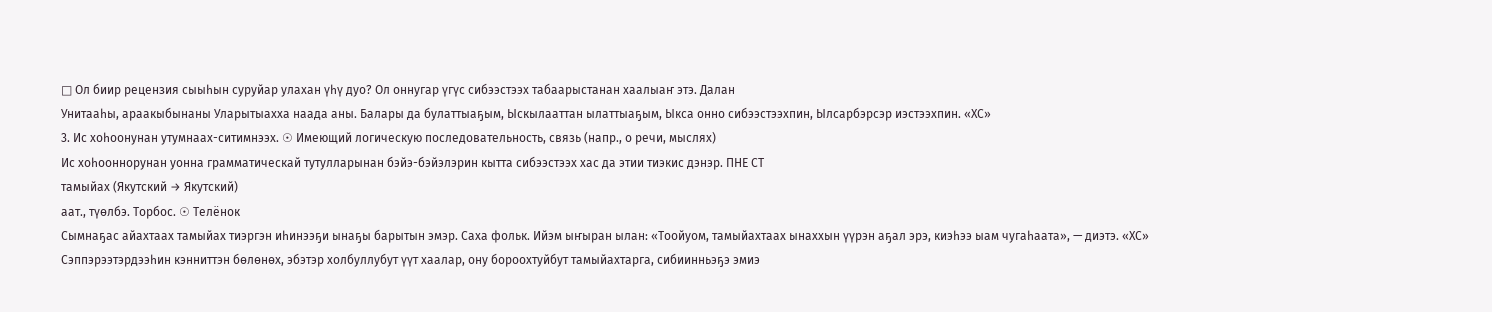□ Ол биир рецензия сыыһын суруйар улахан үһү дуо? Ол оннугар үгүс сибээстээх табаарыстанан хаалыаҥ этэ. Далан
Унитааһы, араакыбынаны Уларытыахха наада аны. Балары да булаттыаҕым, Ыскылааттан ылаттыаҕым, Ыкса онно сибээстээхпин, Ылсарбэрсэр иэстээхпин. «ХС»
3. Ис хоһоонунан утумнаах-ситимнээх. ☉ Имеющий логическую последовательность, связь (напр., о речи, мыслях)
Ис хоһооннорунан уонна грамматическай тутулларынан бэйэ-бэйэлэрин кытта сибээстээх хас да этии тиэкис дэнэр. ПНЕ СТ
тамыйах (Якутский → Якутский)
аат., түөлбэ. Торбос. ☉ Телёнок
Сымнаҕас айахтаах тамыйах тиэргэн иһинээҕи ынаҕы барытын эмэр. Саха фольк. Ийэм ыҥыран ылан: «Тоойуом, тамыйахтаах ынаххын үүрэн аҕал эрэ, киэһээ ыам чугаһаата», — диэтэ. «ХС»
Сэппэрээтэрдээһин кэнниттэн бөлөнөх, эбэтэр холбуллубут үүт хаалар, ону бороохтуйбут тамыйахтарга, сибиинньэҕэ эмиэ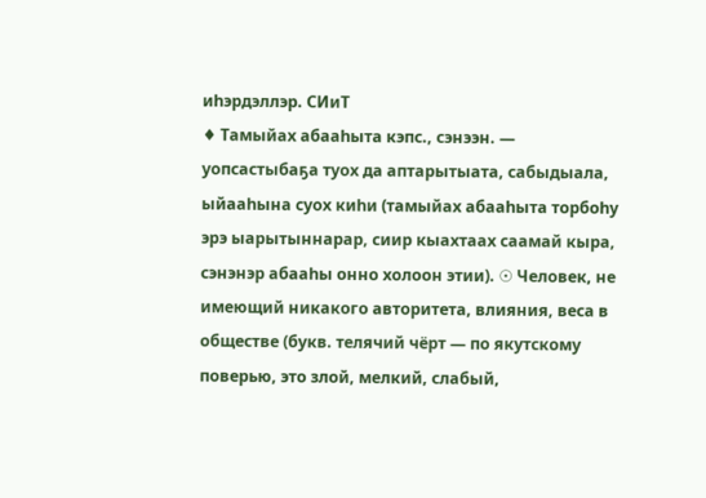иһэрдэллэр. СИиТ
♦ Тамыйах абааһыта кэпс., сэнээн. — уопсастыбаҕа туох да аптарытыата, сабыдыала, ыйааһына суох киһи (тамыйах абааһыта торбоһу эрэ ыарытыннарар, сиир кыахтаах саамай кыра, сэнэнэр абааһы онно холоон этии). ☉ Человек, не имеющий никакого авторитета, влияния, веса в обществе (букв. телячий чёрт — по якутскому поверью, это злой, мелкий, слабый,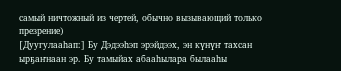самый ничтожный из чертей, обычно вызывающий только презрение)
[Дуугулааһап:] Бу Дэдээһэп эрэйдээх, эн күнүҥ тахсан ырҕаҥнаан эр. Бу тамыйах абааһылара былааһы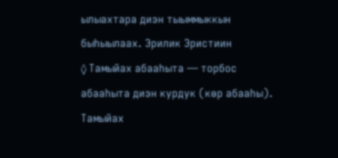ылыахтара диэн тыыммыккын быһыылаах. Эрилик Эристиин
◊ Тамыйах абааһыта — торбос абааһыта диэн курдук (көр абааһы). Тамыйах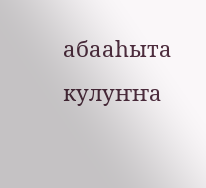абааһыта кулуҥҥа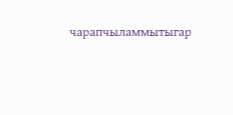чарапчыламмытыгар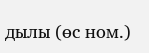дылы (өс ном.)